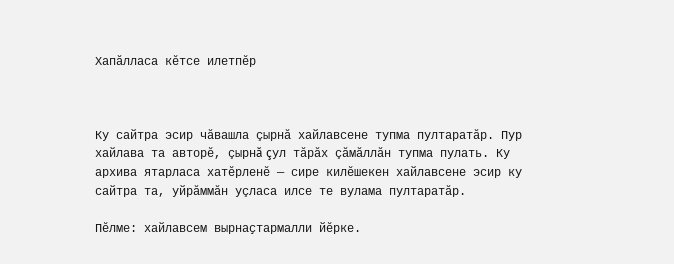Хапăлласа кĕтсе илетпĕр



Ку сайтра эсир чăвашла çырнă хайлавсене тупма пултаратăр. Пур хайлава та авторĕ, çырнă çул тăрăх çăмăллăн тупма пулать. Ку архива ятарласа хатĕрленĕ — сире килĕшекен хайлавсене эсир ку сайтра та, уйрăммăн уçласа илсе те вулама пултаратăр.

Пӗлме: хайлавсем вырнаҫтармалли йӗрке.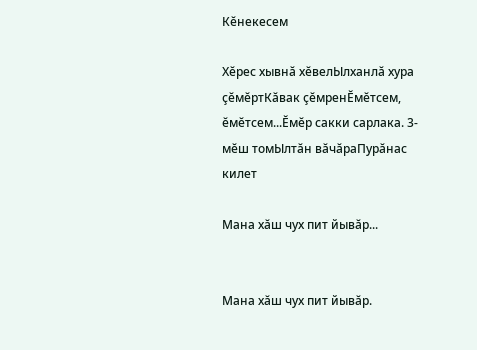Кĕнекесем

Хĕрес хывнă хĕвелЫлханлă хура çĕмĕртКăвак çĕмренĔмĕтсем, ĕмĕтсем...Ĕмĕр сакки сарлака. 3-мĕш томЫлтăн вăчăраПурăнас килет

Мана хăш чух пит йывăр...


Мана хăш чух пит йывăр.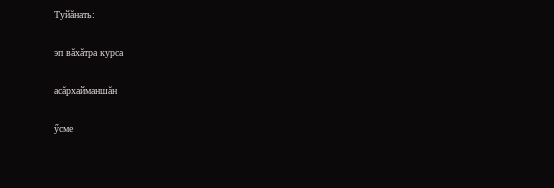Туйăнать:

эп вăхăтра курса

асăрхайманшăн

ӳсме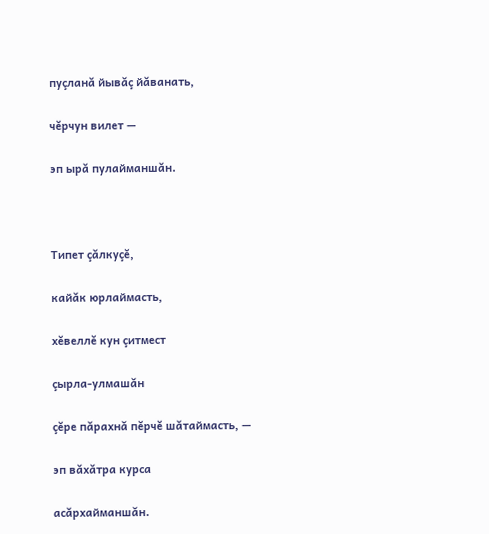пуçланă йывăç йăванать,

чĕрчун вилет —

эп ырă пулайманшăн.



Типет çăлкуçĕ,

кайăк юрлаймасть,

хĕвеллĕ кун çитмест

çырла-улмашăн

çĕре пăрахнă пĕрчĕ шăтаймасть, —

эп вăхăтра курса

асăрхайманшăн.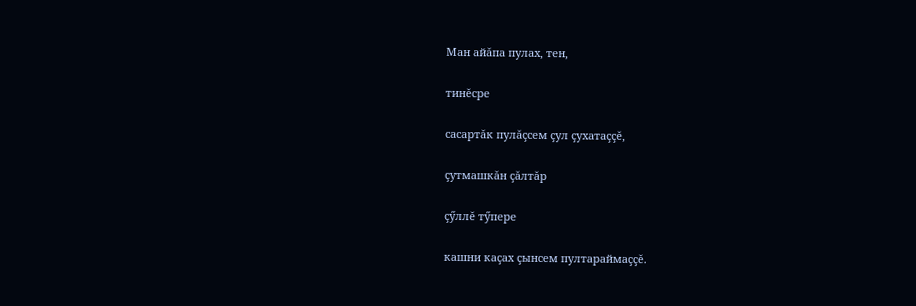Ман айăпа пулах, тен,

тинĕсре

сасартăк пулăçсем çул çухатаççĕ,

çутмашкăн çăлтăр

çӳллĕ тӳпере

кашни каçах çынсем пултараймаççĕ.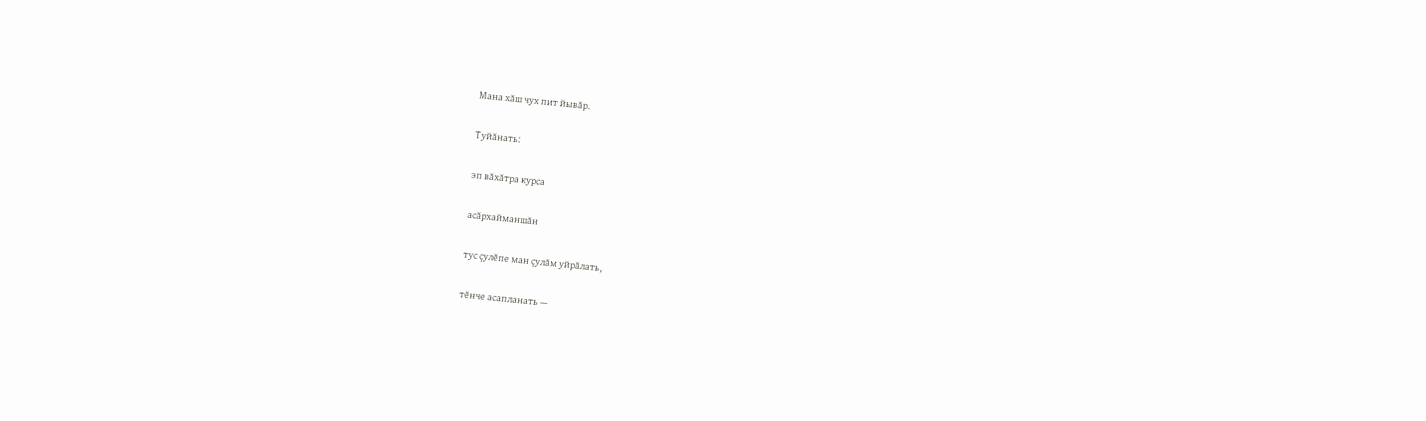Мана хăш чух пит йывăр.

Туйăнать:

эп вăхăтра курса

асăрхайманшăн

тус çулĕпе ман çулăм уйрăлать,

тĕнче асапланать —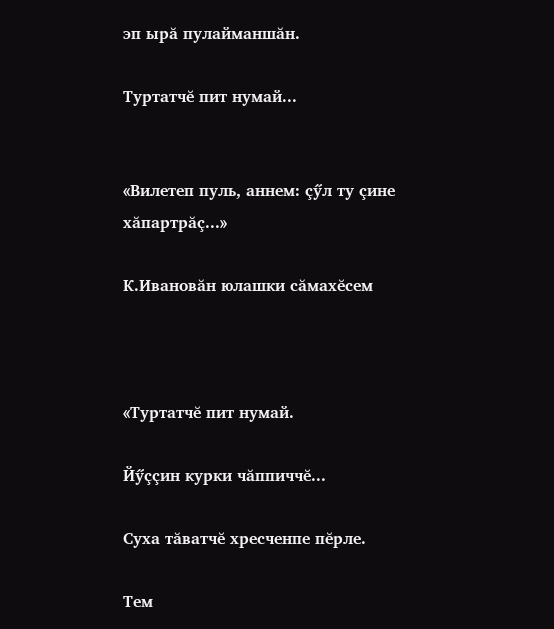эп ырă пулайманшăн.

Туртатчĕ пит нумай...


«Вилетеп пуль, аннем: çӳл ту çине хăпартрăç...»

К.Ивановăн юлашки сăмахĕсем



«Туртатчĕ пит нумай.

Йӳççин курки чăппиччĕ...

Суха тăватчĕ хресченпе пĕрле.

Тем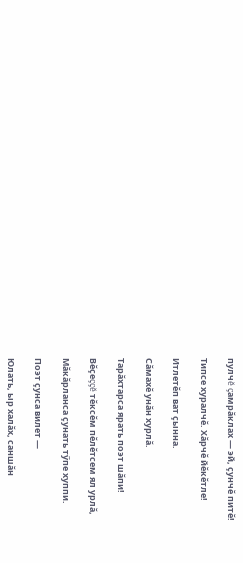пулчĕ çамрăклах — эй, çунчĕ питĕ!

Типсе хуралчĕ. Хăрчĕ йĕкĕтле!

Итлетĕп ват çынна.

Сăмахĕ унăн хурлă.

Тарăхтарса ярать поэт шăпи!

Вĕçеççĕ тĕксĕм пĕлĕтсем ял урлă,

Мăкăрланса çунать тӳпе хуппи.

Поэт çунса вилет —

Юлать, ыр халăх, саншăн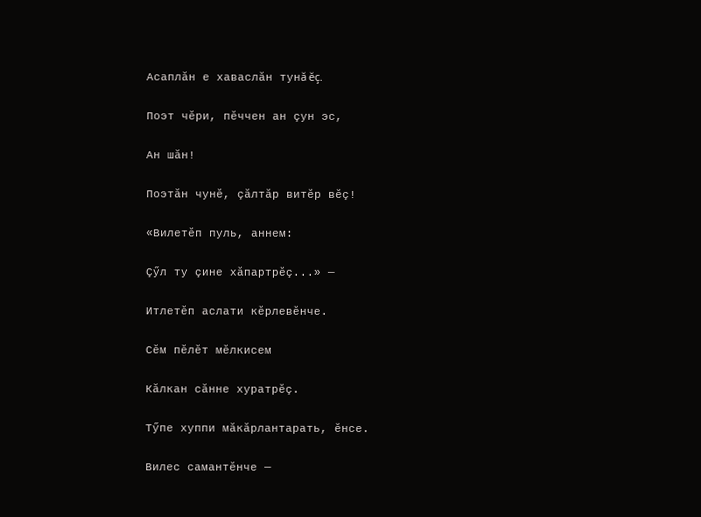Асаплăн е хаваслăн тунă ĕç.

Поэт чĕри, пĕччен ан çун эс,

Ан шăн!

Поэтăн чунĕ, çăлтăр витĕр вĕç!

«Вилетĕп пуль, аннем:

Çӳл ту çине хăпартрĕç...» —

Итлетĕп аслати кĕрлевĕнче.

Сĕм пĕлĕт мĕлкисем

Кăлкан сăнне хуратрĕç.

Тӳпе хуппи мăкăрлантарать, ĕнсе.

Вилес самантĕнче —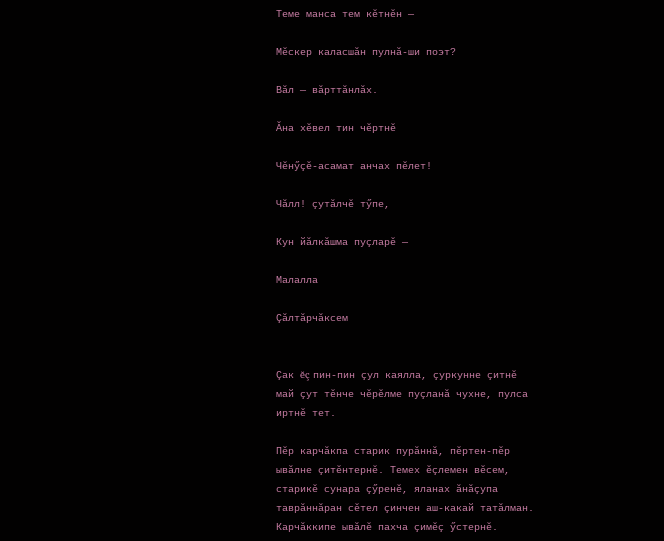Теме манса тем кĕтнĕн —

Мĕскер каласшăн пулнă-ши поэт?

Вăл — вăрттăнлăх.

Ăна хĕвел тин чĕртнĕ

Чĕнӳçĕ-асамат анчах пĕлет!

Чăлл! çутăлчĕ тӳпе,

Кун йăлкăшма пуçларĕ —

Малалла

Çăлтăрчăксем


Çак ĕç пин-пин çул каялла, çуркунне çитнĕ май çут тĕнче чĕрĕлме пуçланă чухне, пулса иртнĕ тет.

Пĕр карчăкпа старик пурăннă, пĕртен-пĕр ывăлне çитĕнтернĕ. Темех ĕçлемен вĕсем, старикĕ сунара çӳренĕ, яланах ăнăçупа таврăннăран сĕтел çинчен аш-какай татăлман. Карчăккипе ывăлĕ пахча çимĕç ӳстернĕ.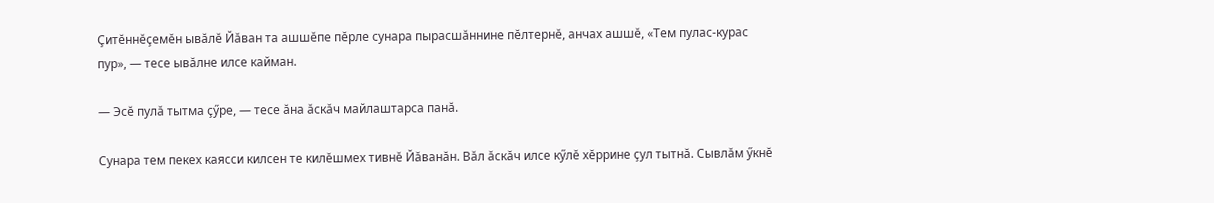Çитĕннĕçемĕн ывăлĕ Йăван та ашшĕпе пĕрле сунара пырасшăннине пĕлтернĕ, анчах ашшĕ, «Тем пулас-курас пур», — тесе ывăлне илсе кайман.

— Эсĕ пулă тытма çӳре, — тесе ăна ăскăч майлаштарса панă.

Сунара тем пекех каясси килсен те килĕшмех тивнĕ Йăванăн. Вăл ăскăч илсе кӳлĕ хĕррине çул тытнă. Сывлăм ӳкнĕ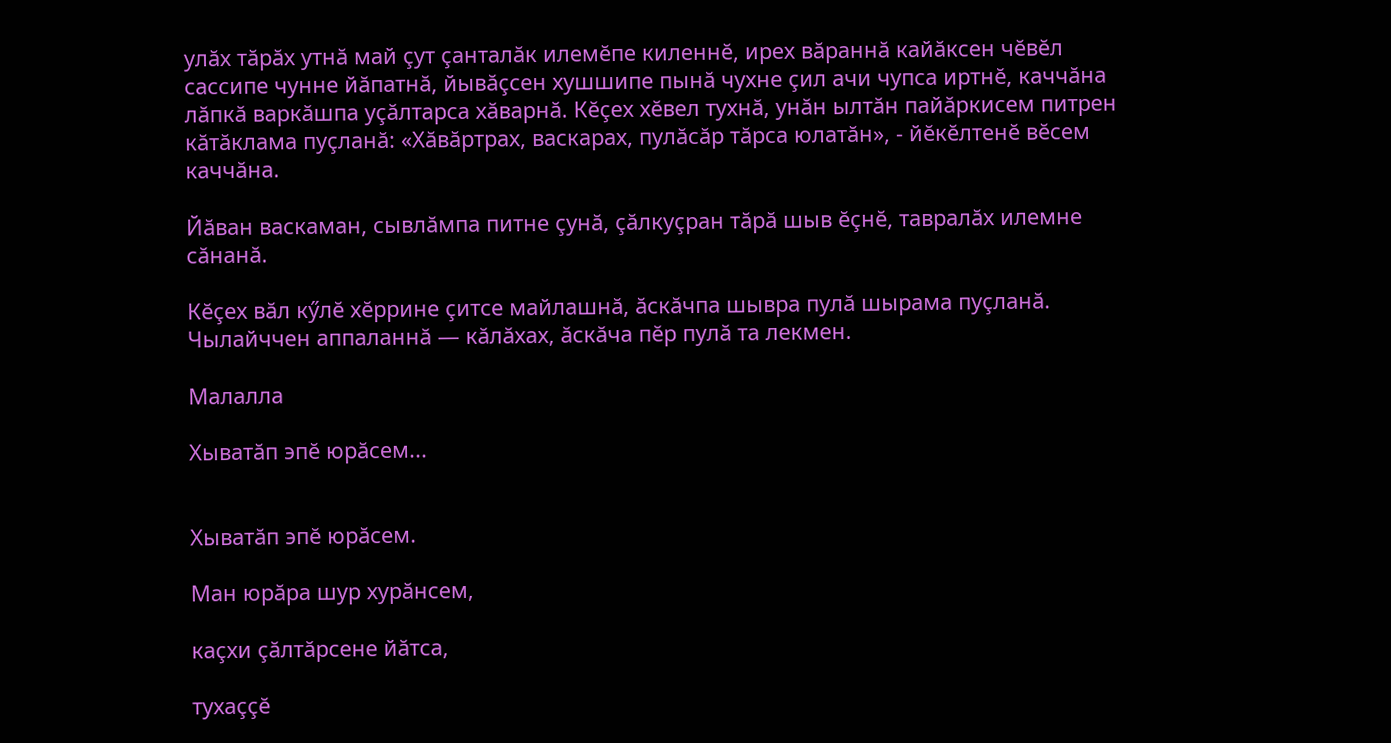улăх тăрăх утнă май çут çанталăк илемĕпе киленнĕ, ирех вăраннă кайăксен чĕвĕл сассипе чунне йăпатнă, йывăçсен хушшипе пынă чухне çил ачи чупса иртнĕ, каччăна лăпкă варкăшпа уçăлтарса хăварнă. Кĕçех хĕвел тухнă, унăн ылтăн пайăркисем питрен кăтăклама пуçланă: «Хăвăртрах, васкарах, пулăсăр тăрса юлатăн», - йĕкĕлтенĕ вĕсем каччăна.

Йăван васкаман, сывлăмпа питне çунă, çăлкуçран тăрă шыв ĕçнĕ, тавралăх илемне сăнанă.

Кĕçех вăл кӳлĕ хĕррине çитсе майлашнă, ăскăчпа шывра пулă шырама пуçланă. Чылайччен аппаланнă — кăлăхах, ăскăча пĕр пулă та лекмен.

Малалла

Хыватăп эпĕ юрăсем...


Хыватăп эпĕ юрăсем.

Ман юрăра шур хурăнсем,

каçхи çăлтăрсене йăтса,

тухаççĕ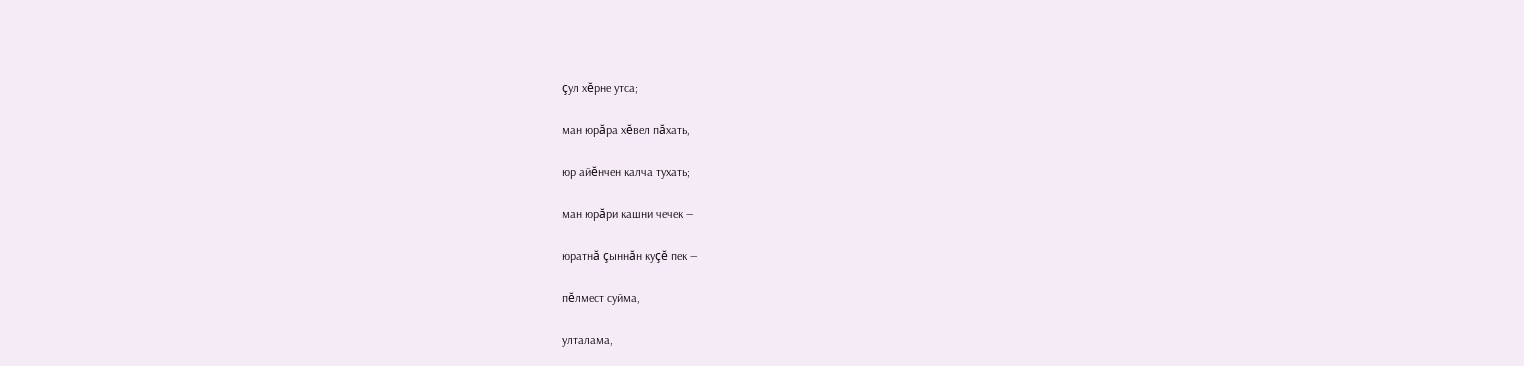çул хĕрне утса;

ман юрăра хĕвел пăхать,

юр айĕнчен калча тухать;

ман юрăри кашни чечек —

юратнă çыннăн куçĕ пек —

пĕлмест суйма,

улталама,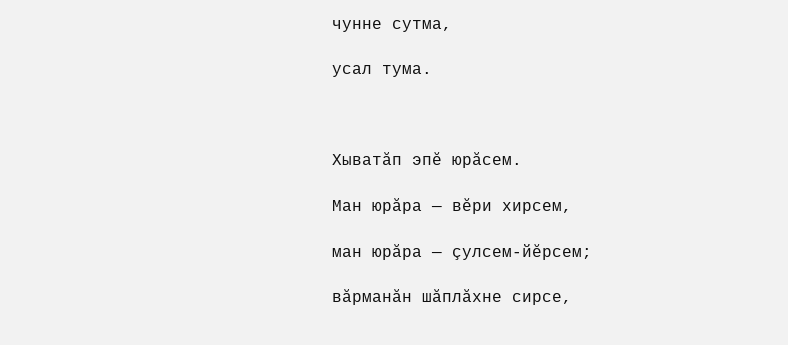чунне сутма,

усал тума.



Хыватăп эпĕ юрăсем.

Ман юрăра — вĕри хирсем,

ман юрăра — çулсем-йĕрсем;

вăрманăн шăплăхне сирсе,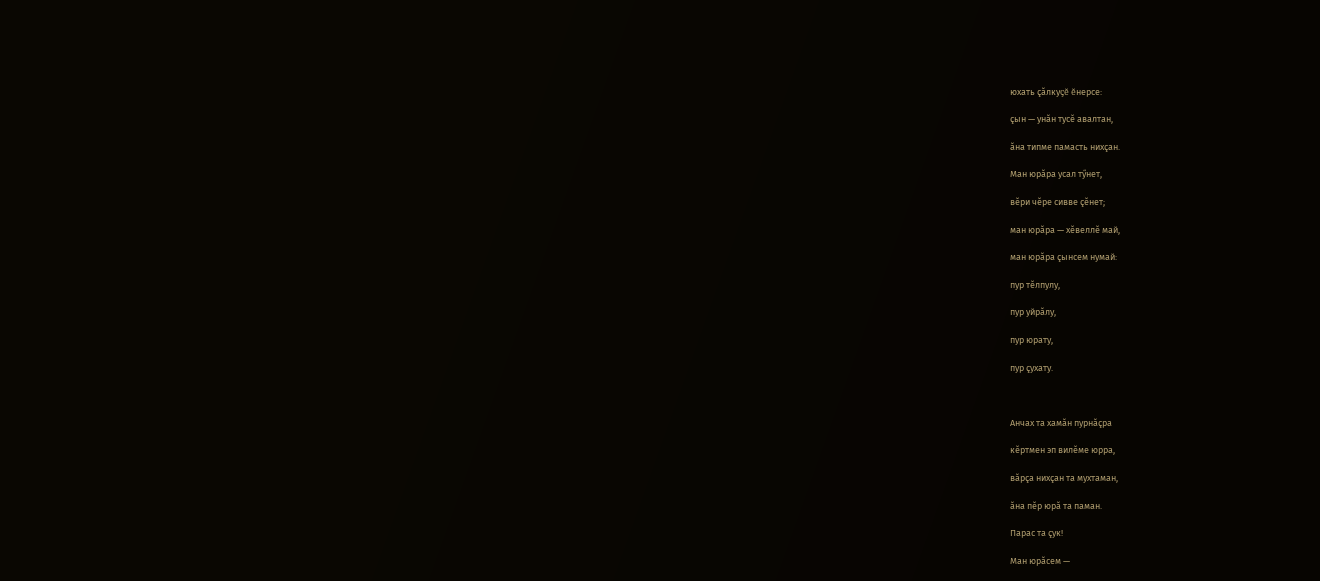юхать çăлкуçĕ ĕнерсе:

çын — унăн тусĕ авалтан,

ăна типме памасть нихçан.

Ман юрăра усал тӳнет,

вĕри чĕре сивве çĕнет;

ман юрăра — хĕвеллĕ май,

ман юрăра çынсем нумай:

пур тĕлпулу,

пур уйрăлу,

пур юрату,

пур çухату.



Анчах та хамăн пурнăçра

кĕртмен эп вилĕме юрра,

вăрçа нихçан та мухтаман,

ăна пĕр юрă та паман.

Парас та çук!

Ман юрăсем —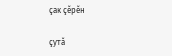çак çĕрĕн

çутă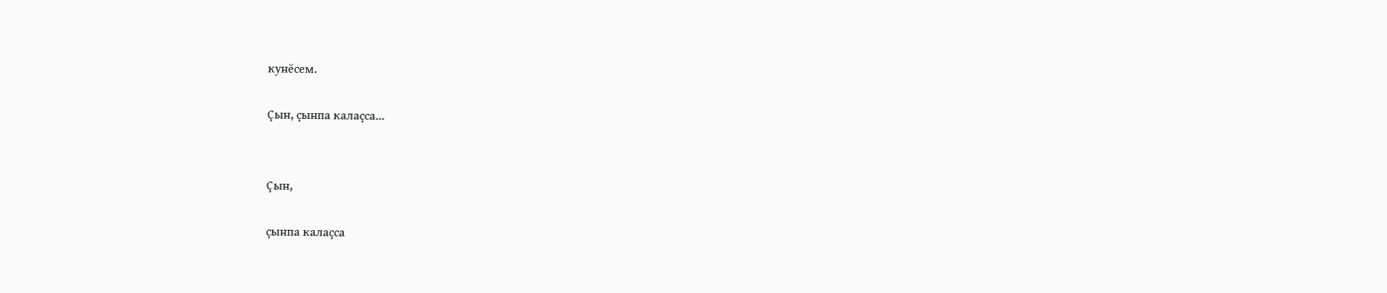кунĕсем.

Çын, çынпа калаçса...


Çын,

çынпа калаçса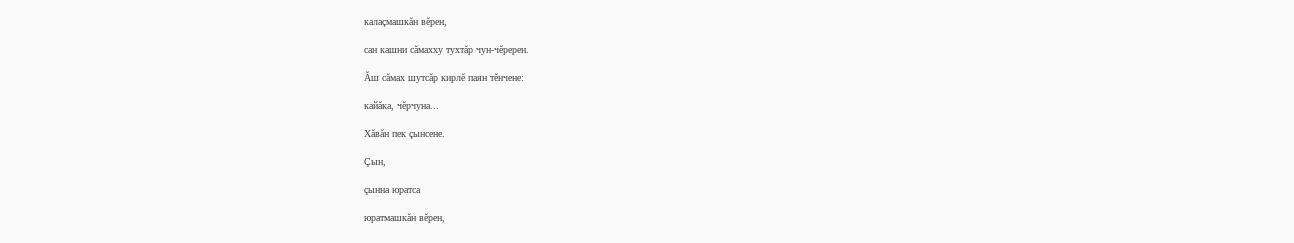калаçмашкăн вĕрен,

сан кашни сăмахху тухтăр чун-чĕререн.

Ăш сăмах шутсăр кирлĕ паян тĕнчене:

кайăка, чĕрчуна...

Хăвăн пек çынсене.

Çын,

çынна юратса

юратмашкăн вĕрен,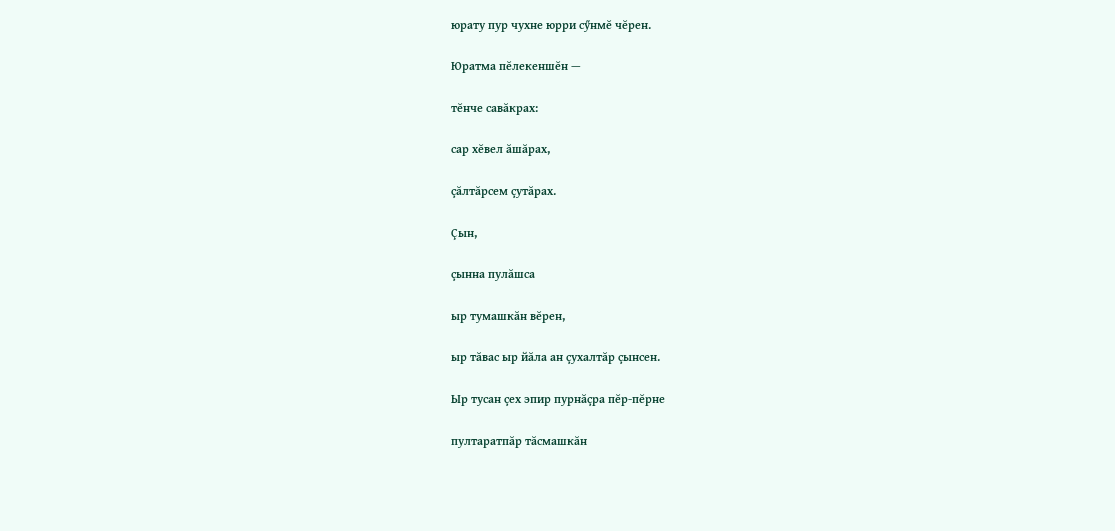юрату пур чухне юрри сӳнмĕ чĕрен.

Юратма пĕлекеншĕн —

тĕнче савăкрах:

сар хĕвел ăшăрах,

çăлтăрсем çутăрах.

Çын,

çынна пулăшса

ыр тумашкăн вĕрен,

ыр тăвас ыр йăла ан çухалтăр çынсен.

Ыр тусан çех эпир пурнăçра пĕр-пĕрне

пултаратпăр тăсмашкăн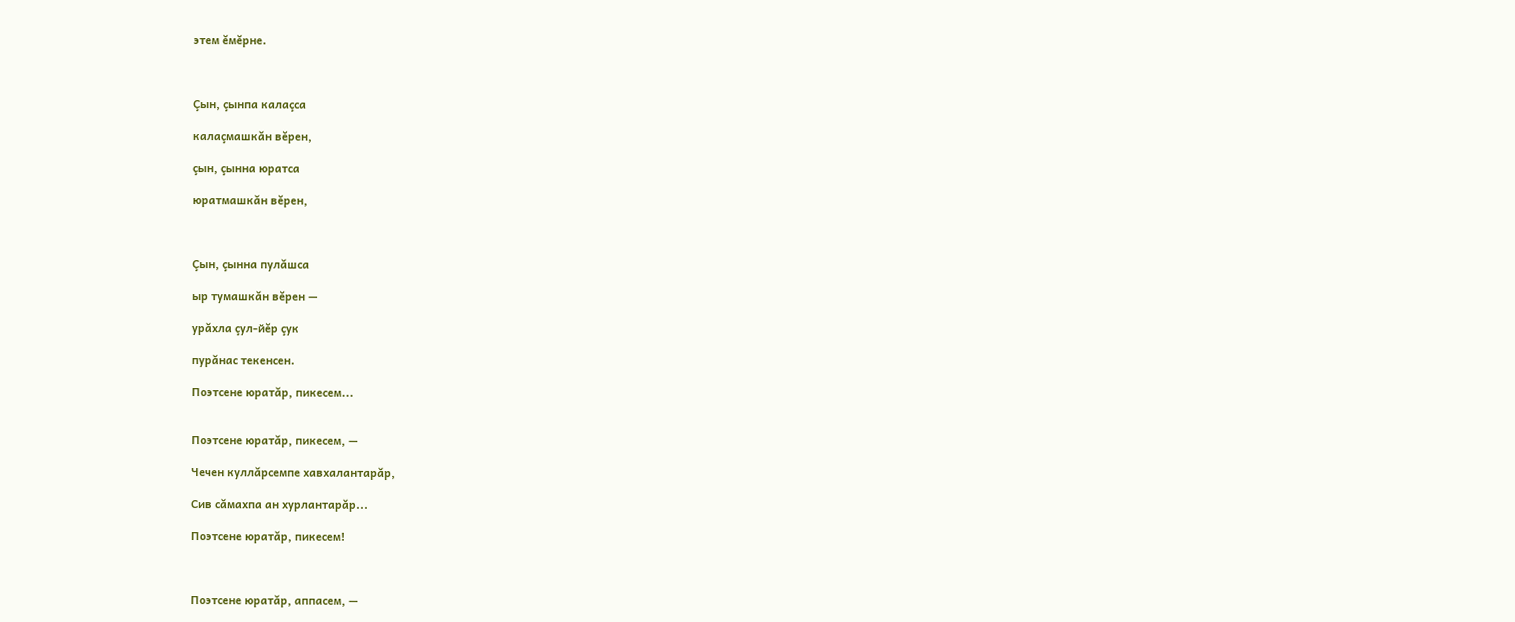этем ĕмĕрне.



Çын, çынпа калаçса

калаçмашкăн вĕрен,

çын, çынна юратса

юратмашкăн вĕрен,



Çын, çынна пулăшса

ыр тумашкăн вĕрен —

урăхла çул-йĕр çук

пурăнас текенсен.

Поэтсене юратăр, пикесем...


Поэтсене юратăр, пикесем, —

Чечен куллăрсемпе хавхалантарăр,

Сив сăмахпа ан хурлантарăр...

Поэтсене юратăр, пикесем!



Поэтсене юратăр, аппасем, —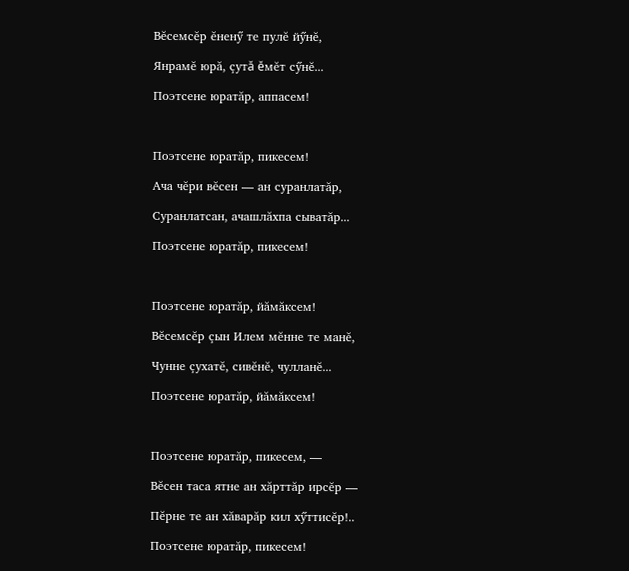Вĕсемсĕр ĕненӳ те пулĕ йӳнĕ,

Янрамĕ юрă, çутă ĕмĕт сӳнĕ...

Поэтсене юратăр, аппасем!



Поэтсене юратăр, пикесем!

Ача чĕри вĕсен — ан суранлатăр,

Суранлатсан, ачашлăхпа сыватăр...

Поэтсене юратăр, пикесем!



Поэтсене юратăр, йăмăксем!

Вĕсемсĕр çын Илем мĕнне те манĕ,

Чунне çухатĕ, сивĕнĕ, чулланĕ...

Поэтсене юратăр, йăмăксем!



Поэтсене юратăр, пикесем, —

Вĕсен таса ятне ан хăрттăр ирсĕр —

Пĕрне те ан хăварăр кил хӳттисĕр!..

Поэтсене юратăр, пикесем!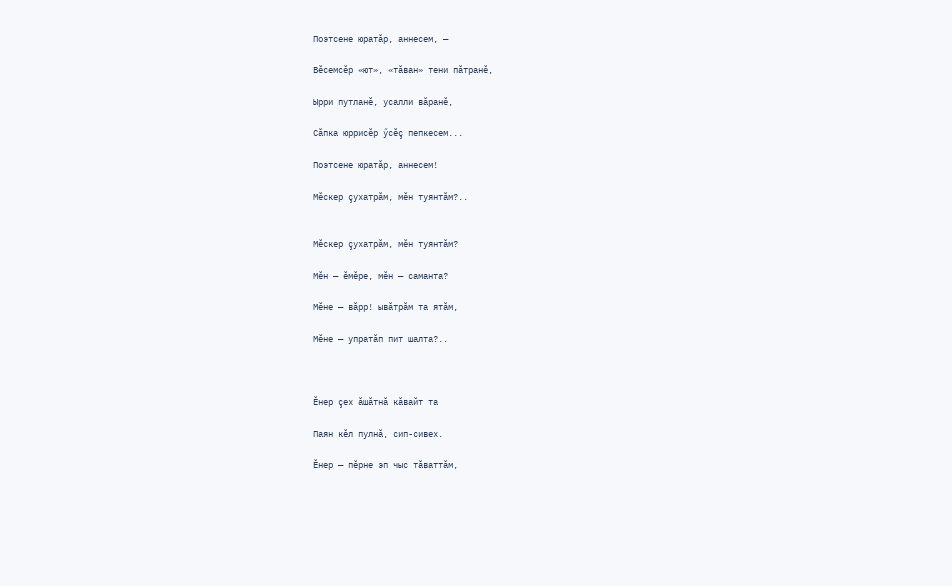Поэтсене юратăр, аннесем, —

Вĕсемсĕр «ют», «тăван» тени пăтранĕ,

Ырри путланĕ, усалли вăранĕ,

Сăпка юррисĕр ӳсĕç пепкесем...

Поэтсене юратăр, аннесем!

Мĕскер çухатрăм, мĕн туянтăм?..


Мĕскер çухатрăм, мĕн туянтăм?

Мĕн — ĕмĕре, мĕн — саманта?

Мĕне — вăрр! ывăтрăм та ятăм,

Мĕне — упратăп пит шалта?..



Ĕнер çех ăшăтнă кăвайт та

Паян кĕл пулнă, сип-сивех.

Ĕнер — пĕрне эп чыс тăваттăм,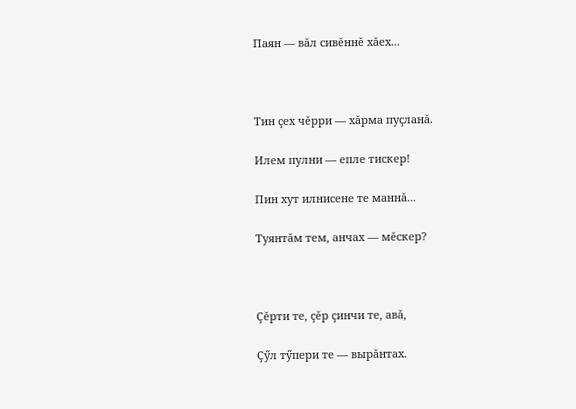Паян — вăл сивĕннĕ хăех...



Тин çех чĕрри — хăрма пуçланă.

Илем пулни — епле тискер!

Пин хут илнисене те маннă...

Туянтăм тем, анчах — мĕскер?



Çĕрти те, çĕр çинчи те, авă,

Çӳл тӳпери те — вырăнтах.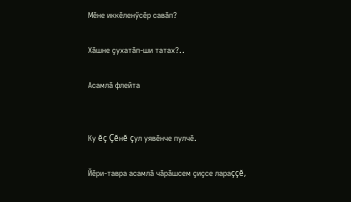Мĕне иккĕленӳсĕр савăп?

Хăшне çухатăп-ши татах?..

Асамлă флейта


Ку ĕç Çĕнĕ çул уявĕнче пулчĕ.

Йĕри-тавра асамлă чăрăшсем çиçсе лараççĕ,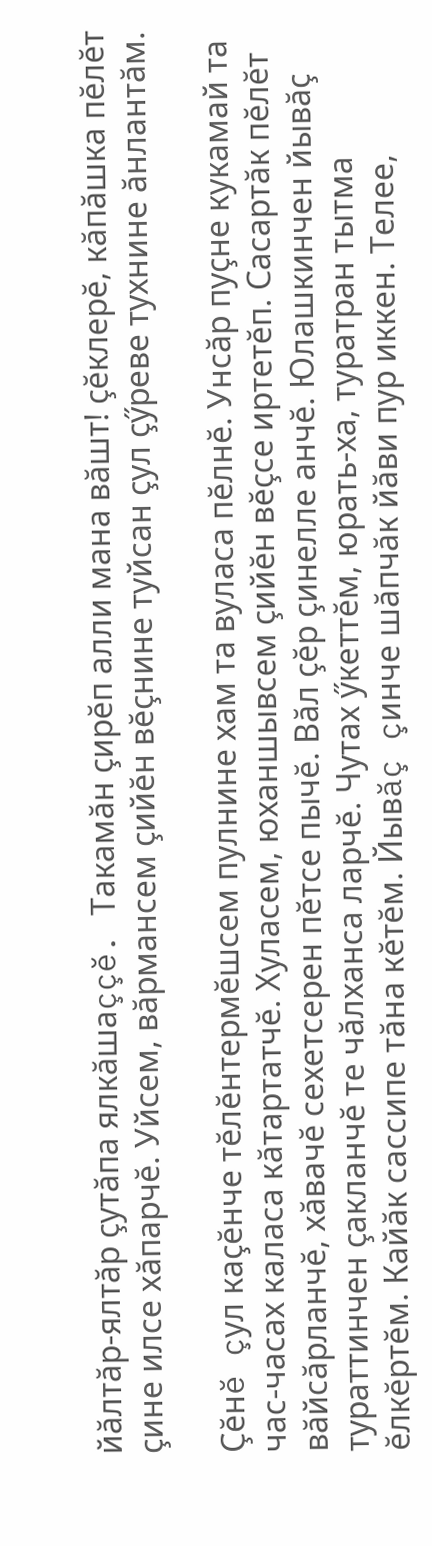йăлтăр-ялтăр çутăпа ялкăшаççĕ. Такамăн çирĕп алли мана вăшт! çĕклерĕ, кăпăшка пĕлĕт çине илсе хăпарчĕ. Уйсем, вăрмансем çийĕн вĕçнине туйсан çул çӳреве тухнине ăнлантăм.

Çĕнĕ çул каçĕнче тĕлĕнтермĕшсем пулнине хам та вуласа пĕлнĕ. Унсăр пуçне кукамай та час-часах каласа кăтартатчĕ. Хуласем, юханшывсем çийĕн вĕçсе иртетĕп. Сасартăк пĕлĕт вăйсăрланчĕ, хăвачĕ сехетсерен пĕтсе пычĕ. Вăл çĕр çинелле анчĕ. Юлашкинчен йывăç тураттинчен çакланчĕ те чăлханса ларчĕ. Чутах ӳкеттĕм, юрать-ха, туратран тытма ĕлкĕртĕм. Кайăк сассипе тăна кĕтĕм. Йывăç çинче шăпчăк йăви пур иккен. Телее,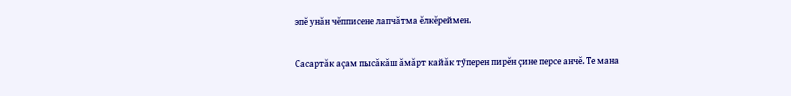эпĕ унăн чĕпписене лапчăтма ĕлкĕреймен.

Сасартăк аçам пысăкăш ăмăрт кайăк тӳперен пирĕн çине персе анчĕ. Те мана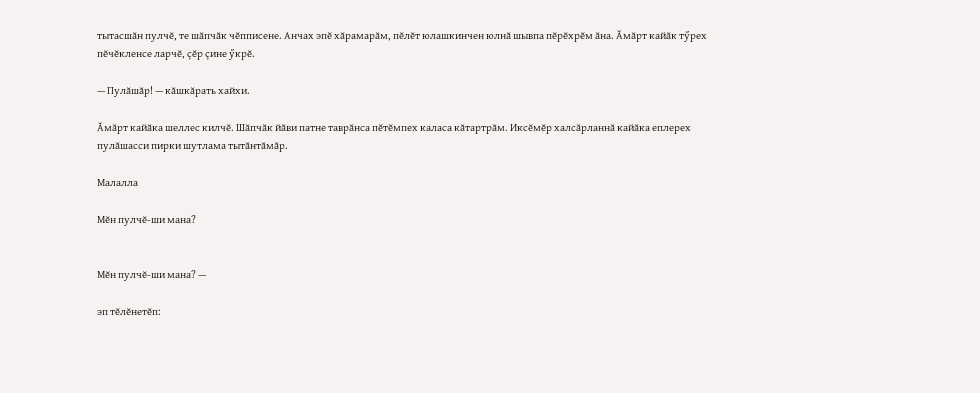тытасшăн пулчĕ, те шăпчăк чĕпписене. Анчах эпĕ хăрамарăм, пĕлĕт юлашкинчен юлнă шывпа пĕрĕхрĕм ăна. Ăмăрт кайăк тӳрех пĕчĕкленсе ларчĕ, çĕр çине ӳкрĕ.

— Пулăшăр! — кăшкăрать хайхи.

Ăмăрт кайăка шеллес килчĕ. Шăпчăк йăви патне таврăнса пĕтĕмпех каласа кăтартрăм. Иксĕмĕр халсăрланнă кайăка еплерех пулăшасси пирки шутлама тытăнтăмăр.

Малалла

Мĕн пулчĕ-ши мана?


Мĕн пулчĕ-ши мана? —

эп тĕлĕнетĕп: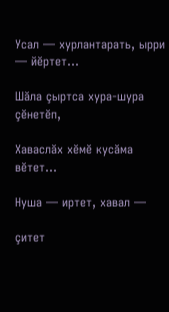Усал — хурлантарать, ырри — йĕртет...

Шăла çыртса хура-шура çĕнетĕп,

Хаваслăх хĕмĕ кусăма вĕтет...

Нуша — иртет, хавал —

çитет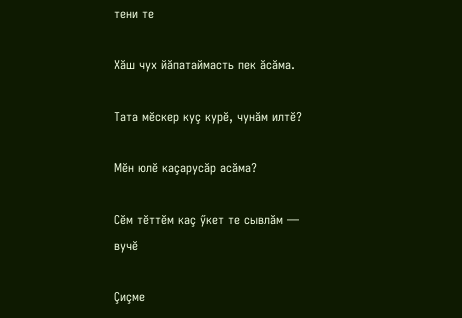тени те

Хăш чух йăпатаймасть пек ăсăма.

Тата мĕскер куç курĕ, чунăм илтĕ?

Мĕн юлĕ каçарусăр асăма?

Сĕм тĕттĕм каç ӳкет те сывлăм — вучĕ

Çиçме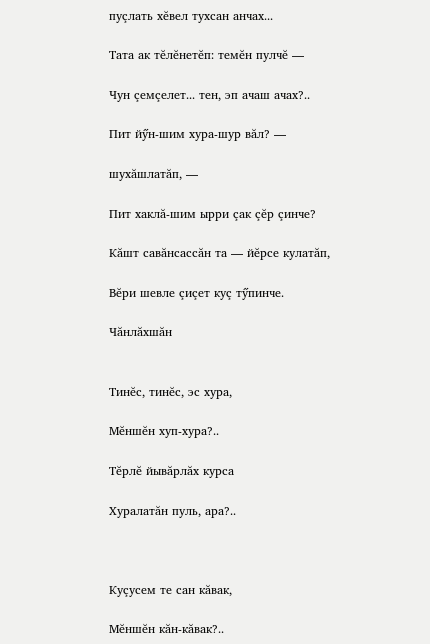пуçлать хĕвел тухсан анчах...

Тата ак тĕлĕнетĕп: темĕн пулчĕ —

Чун çемçелет... тен, эп ачаш ачах?..

Пит йӳн-шим хура-шур вăл? —

шухăшлатăп, —

Пит хаклă-шим ырри çак çĕр çинче?

Кăшт савăнсассăн та — йĕрсе кулатăп,

Вĕри шевле çиçет куç тӳпинче.

Чăнлăхшăн


Тинĕс, тинĕс, эс хура,

Мĕншĕн хуп-хура?..

Тĕрлĕ йывăрлăх курса

Хуралатăн пуль, ара?..



Куçусем те сан кăвак,

Мĕншĕн кăн-кăвак?..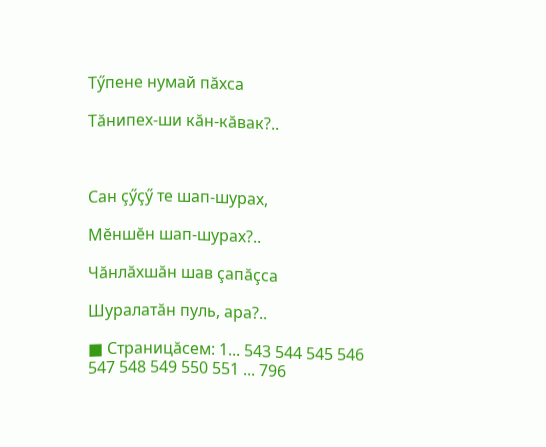Тӳпене нумай пăхса

Тăнипех-ши кăн-кăвак?..



Сан çӳçӳ те шап-шурах,

Мĕншĕн шап-шурах?..

Чăнлăхшăн шав çапăçса

Шуралатăн пуль, ара?..

■ Страницăсем: 1... 543 544 545 546 547 548 549 550 551 ... 796